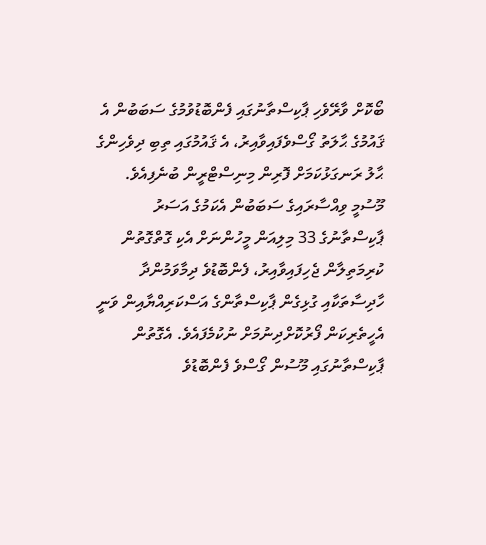ބޯކޮށް ވާރޭވެހި ޕާކިސްތާނުގައި ފެންބޮޑުވުމުގެ ސަބަބުން އެ ޤައުމުގެ ޙާލަތު ގޯސްވެފައިވާއިރު، އެ ޤައުމުގައި ތިބި ދިވެހިންގެ ޙާލު ރަނގަޅުކަމަށް ފޮރިން މިނިސްޓްރީން ބުނެފިއެވެ.
މޫސުމީ ވިއްސާރައިގެ ސަބަބުން އެކަމުގެ އަސަރު ޕާކިސްތާނުގެ 33 މިލިއަން މީހުންނަށް އެކި ގޮތްގޮތުން ކުރިމަތިލާން ޖެހިފައިވާއިރު، ފެންބޮޑުވެ ދިމާވަމުންދާ ހާދިސާތަކާއި ގުޅިގެން ޕާކިސްތާންގެ އަސްކަރިއްޔާއިން ވަނީ އެހީތެރިކަން ފޯރުކޮށްދިނުމަށް ނުކުމެފައެވެ. އެގޮތުން ޕާކިސްތާނުގައި މޫސުން ގޯސްވެ ފެންބޮޑުވެ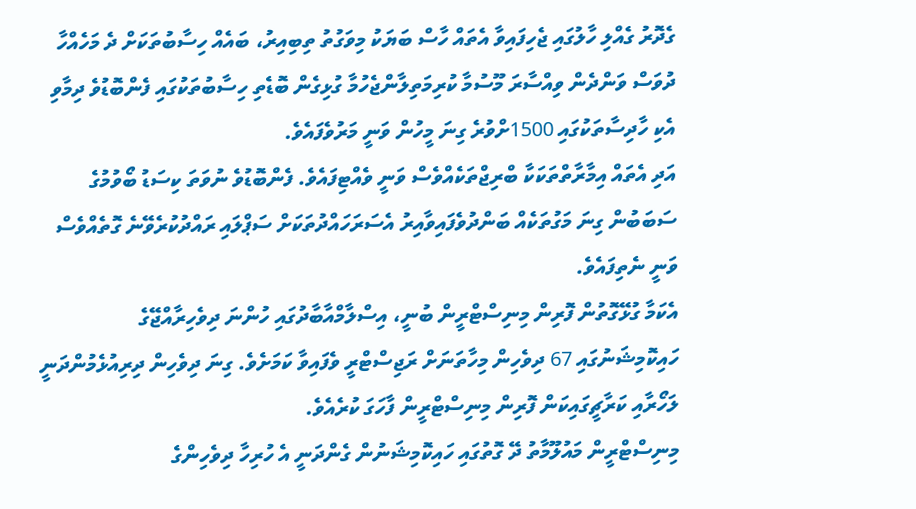ގެދޮރު ގެއްލި ހާލުގައި ޖެހިފައިވާ އެތައް ހާސް ބަޔަކު މިވަގުތު ތިބިއިރު، ބައެއް ހިސާބުތަކަށް ދެ މަހެއްހާ ދުވަސް ވަންދެން ވިއްސާރަ މޫސުމާ ކުރިމަތިލާންޖެހުމާ ގުޅިގެން ބޮޑެތި ހިސާބުތަކުގައި ފެންބޮޑުވެ ދިމާވި އެކި ހާދިސާތަކުގައި 1500ށްވުރެ ގިނަ މީހުން ވަނީ މަރުވެފައެވެ.
އަދި އެތައް އިމާރާތްތަކަކާ ބްރިޖްތަކެއްވެސް ވަނީ ވެއްޓިފައެވެ. ފެންބޮޑުވެ ނުވަތަ ކިސަޑު ބޯވުމުގެ ސަބަބުން ގިނަ މަގުތަކެއް ބަންދުވެފައިވާއިރު އެސަރަހައްދުތަކަށް ސަޕްލައި ރައްދުކުރެވޭނެ ގޮތެއްވެސް ވަނީ ނެތިފައެވެ.
އެކަމާ ގުޅޭގޮތުން ފޮރިން މިނިސްޓްރީން ބުނީ، އިސްލާމްއާބާދުގައި ހުންނަ ދިވެހިރާއްޖޭގެ ހައިކޮމިޝަނުގައި 67 ދިވެހިން މިހާތަނަށް ރަޖިސްޓްރީ ވެފައިވާ ކަމަށެވެ. ގިނަ ދިވެހިން ދިރިއުޅެމުންދަނީ ލަހޯރާއި ކަރާޗީގައިކަން ފޮރިން މިނިސްޓްރީން ފާހަގަ ކުރެއެވެ.
މިނިސްޓްރީން މައުލޫމާތު ދޭ ގޮތުގައި ހައިކޮމިޝަނުން ގެންދަނީ އެ ހުރިހާ ދިވެހިންގެ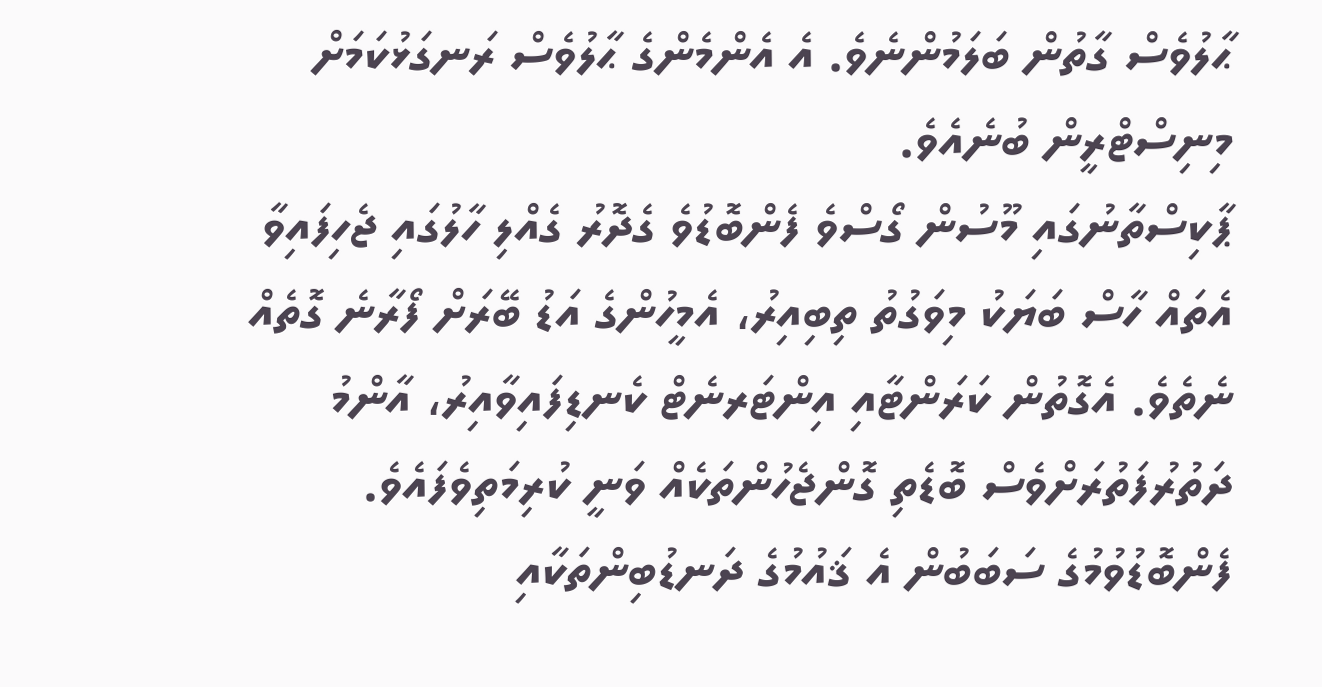ޙާލުވެސް ގާތުން ބަލަމުންނެވެ. އެ އެންމެންގެ ޙާލުވެސް ރަނގަޅުކަމަށް މިނިސްޓްރީން ބުނެއެވެ.
ޕާކިސްތާނުގައި މޫސުން ގޯސްވެ ފެންބޮޑުވެ ގެދޮރު ގެއްލި ހާލުގައި ޖެހިފައިވާ އެތައް ހާސް ބަޔަކު މިވަގުތު ތިބިއިރު، އެމީހުންގެ އަޑު ބޭރަށް ފޯރާނެ ގޮތެއް ނެތެވެ. އެގޮތުން ކަރަންޓާއި އިންޓަރނެޓް ކެނޑިފައިވާއިރު، އާންމު ދަތުރުފަތުރަށްވެސް ބޮޑެތި ގޮންޖެހުންތަކެއް ވަނީ ކުރިމަތިވެފައެވެ.
ފެންބޮޑުވުމުގެ ސަބަބުން އެ ޤައުމުގެ ދަނޑުބިންތަކާއި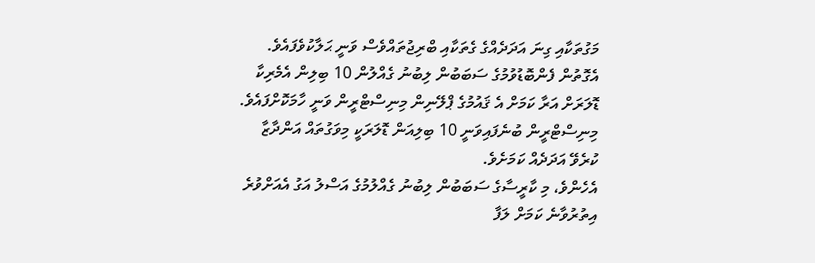މަގުތަކާއި ގިނަ އަދަދެއްގެ ގެތަކާއި ބްރިޖުތައްވެސް ވަނީ ޙަލާކުވެފައެވެ. އެގޮތުން ފެންބޮޑުވުމުގެ ސަބަބުން ލިބުނު ގެއްލުން 10 ބިލިން އެމެރިކާ ޑޮލަރަށް އަރާ ކަމަށް އެ ޤައުމުގެ ޕްލޭނިން މިނިސްޓްރީން ވަނީ ހާމަކޮށްފައެވެ. މިނިސްޓްރީން ބުނެފައިވަނީ 10 ބިލިއަން ޑޮލަރަކީ މިވަގުތައް އަންދާޒާ ކުރެވޭ އަދަދެއް ކަމަށެވެ.
އެހެންވެ، މި ކާރީސާގެ ސަބަބުން ލިބުނު ގެއްލުމުގެ އަސްލު އަގު އެއަށްވުރެ އިތުރުވާނެ ކަމަށް ލަފާ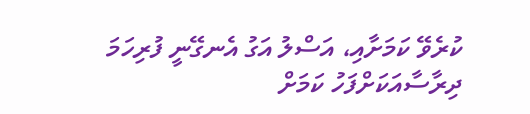ކުރެވޭ ކަމަށާއި، އަސްލު އަގު އެނގޭނީ ފުރިހަމަ ދިރާސާއަކަށްފަހު ކަމަށް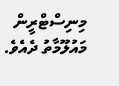މިނިސްޓްރީން މައުލޫމާތު ދެއެވެ.